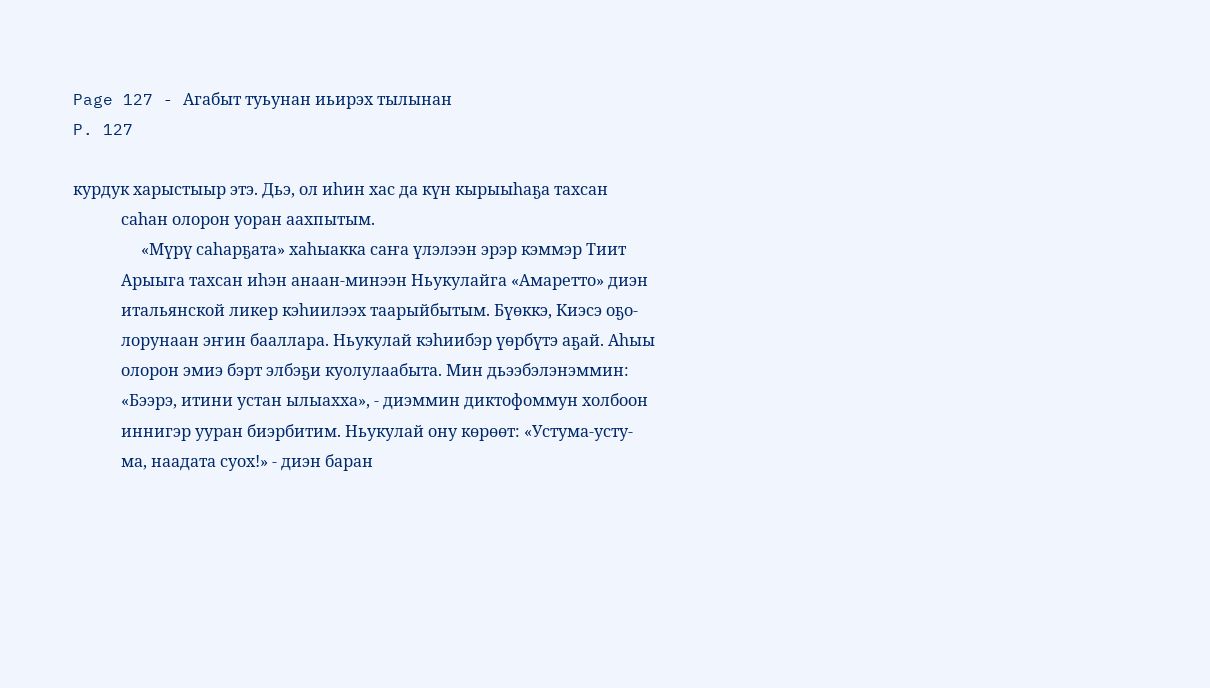Page 127 - Агабыт туьунан иьирэх тылынан
P. 127

курдук харыстыыр этэ. Дьэ, ол иһин хас да күн кырыыһаҕа тахсан
            саһан олорон уоран аахпытым.
                 «Мүрү саһарҕата» хаһыакка саҥа үлэлээн эрэр кэммэр Тиит
            Арыыга тахсан иһэн анаан-минээн Ньукулайга «Амаретто» диэн
            итальянской ликер кэһиилээх таарыйбытым. Бүөккэ, Киэсэ оҕо-
            лорунаан эҥин бааллара. Ньукулай кэһиибэр үөрбүтэ аҕай. Аһыы
            олорон эмиэ бэрт элбэҕи куолулаабыта. Мин дьээбэлэнэммин:
            «Бээрэ, итини устан ылыахха», - диэммин диктофоммун холбоон
            иннигэр ууран биэрбитим. Ньукулай ону көрөөт: «Устума-усту-
            ма, наадата суох!» - диэн баран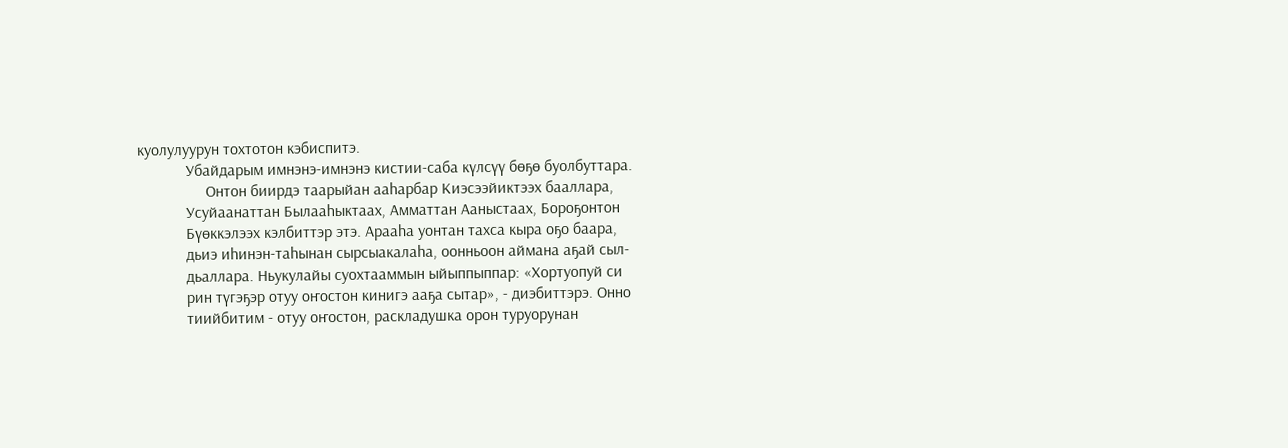куолулуурун тохтотон кэбиспитэ.
            Убайдарым имнэнэ-имнэнэ кистии-саба күлсүү бөҕө буолбуттара.
                 Онтон биирдэ таарыйан ааһарбар Киэсээйиктээх бааллара,
            Усуйаанаттан Былааһыктаах, Амматтан Ааныстаах, Бороҕонтон
            Бүөккэлээх кэлбиттэр этэ. Арааһа уонтан тахса кыра оҕо баара,
            дьиэ иһинэн-таһынан сырсыакалаһа, оонньоон аймана аҕай сыл-
            дьаллара. Ньукулайы суохтааммын ыйыппыппар: «Хортуопуй си
            рин түгэҕэр отуу оҥостон кинигэ ааҕа сытар», - диэбиттэрэ. Онно
            тиийбитим - отуу оҥостон, раскладушка орон туруорунан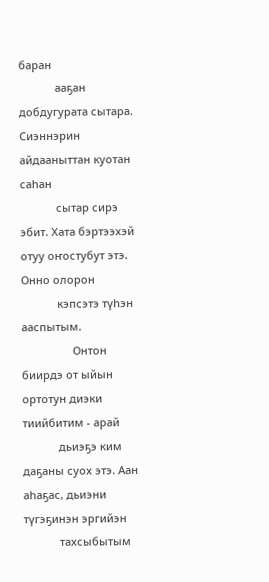баран
            ааҕан добдугурата сытара. Сиэннэрин айдааныттан куотан саһан
            сытар сирэ эбит. Хата бэртээхэй отуу оҥостубут этэ. Онно олорон
            кэпсэтэ түһэн ааспытым.
                 Онтон биирдэ от ыйын ортотун диэки тиийбитим - арай
            дьиэҕэ ким даҕаны суох этэ. Аан аһаҕас, дьиэни түгэҕинэн эргийэн
            тахсыбытым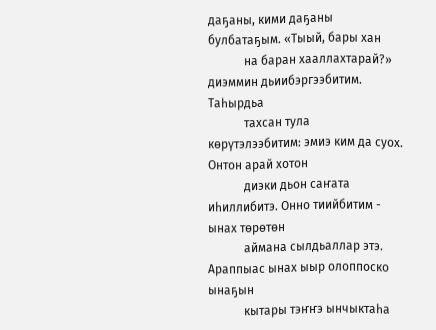даҕаны, кими даҕаны булбатаҕым. «Тыый, бары хан
            на баран хааллахтарай?» диэммин дьиибэргээбитим. Таһырдьа
            тахсан тула көрүтэлээбитим: эмиэ ким да суох. Онтон арай хотон
            диэки дьон саҥата иһиллибитэ. Онно тиийбитим - ынах төрөтөн
            аймана сылдьаллар этэ. Араппыас ынах ыыр олоппоско ынаҕын
            кытары тэҥҥэ ынчыктаһа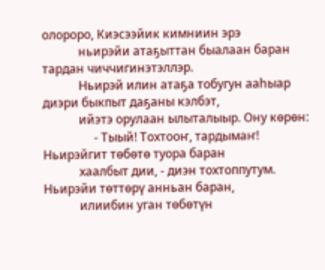олороро, Киэсээйик кимниин эрэ
            ньирэйи атаҕыттан быалаан баран тардан чиччигинэтэллэр.
            Ньирэй илин атаҕа тобугун ааһыар диэри быкпыт даҕаны кэлбэт,
            ийэтэ орулаан ылыталыыр. Ону көрөн:
                 - Тыый! Тохтооҥ, тардымаҥ! Ньирэйгит төбөтө туора баран
            хаалбыт дии, - диэн тохтоппутум. Ньирэйи төттөрү анньан баран,
            илиибин уган төбөтүн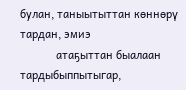булан, таныытыттан көннөрү тардан, эмиэ
            атаҕыттан быалаан тардыбыппытыгар,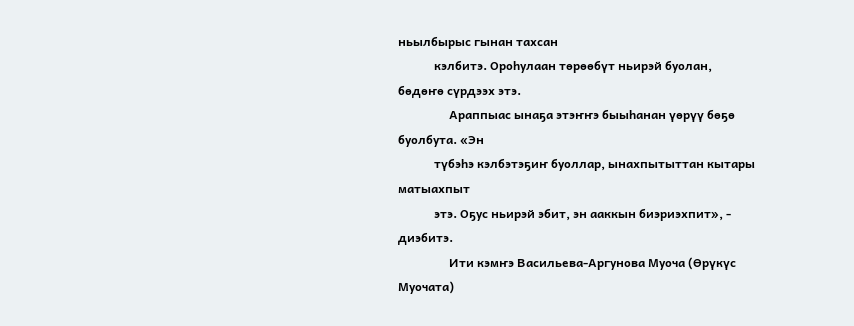ньылбырыс гынан тахсан
            кэлбитэ. Ороһулаан төрөөбүт ньирэй буолан, бөдөҥө сүрдээх этэ.
                 Араппыас ынаҕа этэҥҥэ быыһанан үөрүү бөҕө буолбута. «Эн
            түбэһэ кэлбэтэҕиҥ буоллар, ынахпытыттан кытары матыахпыт
            этэ. Оҕус ньирэй эбит, эн ааккын биэриэхпит», - диэбитэ.
                 Ити кэмҥэ Васильева-Аргунова Муоча (Өрүкүс Муочата)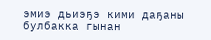эмиэ дьиэҕэ кими даҕаны булбакка гынан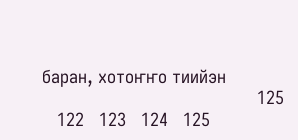баран, хотоҥҥо тиийэн
                                           125
   122   123   124   125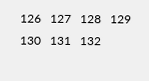126   127   128   129   130   131   132